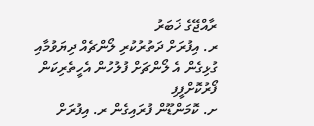ރާއްޖޭގެ ޚަބަރު
ރ. އިފުރަށް ދަތުރުކުރި ލޯންޗެއް ދިޔަވުމާއި ގުޅިގެން އެ ލޯންޗަށް ފުލުހުން އެހީތެރިކަން ފޯރުކޮށްފީފި
ށ. ކޮމަންޑޫން ފުރައިގެން ރ. އިފުރަށް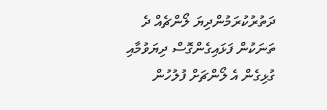ދަތުރުކުރަމުންދިޔަ ލޯންޗެއް ދެ ތަނަކުން ފަޅައިގެންގޮސް ދިޔަވުމާއި ގުޅިގެން އެ ލޯންޗަށް ފުލުހުން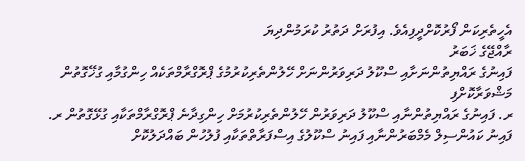އެހީތެރިކަން ފޯރުކޮށްދީފިއެވެ. އިފުރަށް ދަތުރު ކުރަމުންދިޔަ
ރާއްޖޭގެ ޚަބަރު
ފައިނުގެ ރައްޔިތުންނަށާއި ސްކޫލު ދަރިވަރުންނަށް ހޭލުންތެރިކުރުމުގެ ޕްރޮގްރާމްތަކެއް ހިންގުމާއި ގުޚޭގޮތުން މަޝްވަރާކޮށްފި
ރ. ފައިނުގެ ރައްޔިތުންނާއި ސްކޫލު ދަރިވަރުން ހޭލުންތެރިކުރުމަށް ހިންގިދާނެ ޕްރޮގްރާމްތަކާއި ގުޅޭގޮތުން ރ. ފައިނު ކައުންސިލް މެމްބަރުންނާއި ފައިނު ސްކޫލުގެ އިސްފަރާތްތަކާއި ފުލުހުން ބައްދަލުކޮށް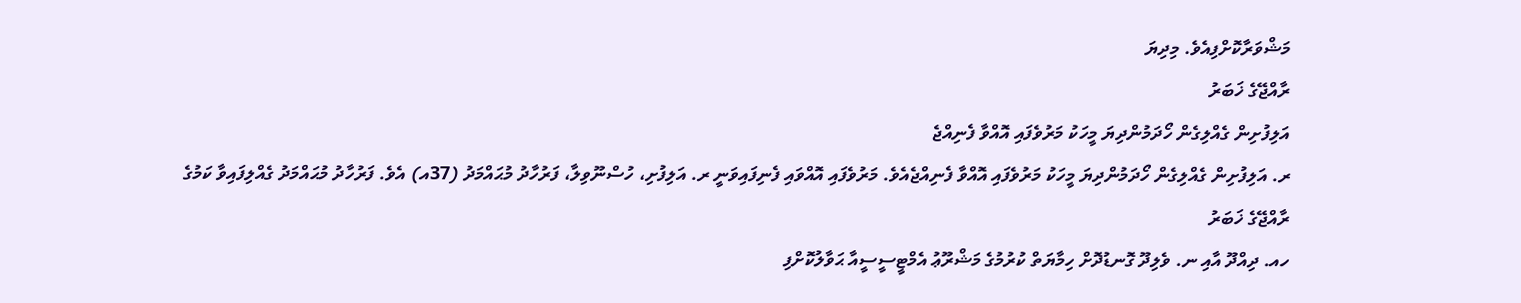މަޝްވަރާކޮށްފިއެވެ. މިދިޔަ
ރާއްޖޭގެ ޚަބަރު
އަލިފުށިން ގެއްލިގެން ހޯދަމުންދިޔަ މީހަކު މަރުވެފައި އޮއްވާ ފެނިއްޖެ
ރ. އަލިފުށިން ގެއްލިގެން ހޯދަމުންދިޔަ މީހަކު މަރުވެފައި އޮއްވާ ފެނިއްޖެއެވެ. މަރުވެފައި އޮއްވައި ފެނިފައިވަނީ ރ. އަލިފުށި، ހުސްނޫވިލާ، ފަރުހާދު މުޙައްމަދު (37އ) އެވެ. ފަރުހާދު މުޙައްމަދު ގެއްލިފައިވާ ކަމުގެ
ރާއްޖޭގެ ޚަބަރު
ހއ. ދިއްދޫ އާއި ނ. ވެލިދޫ ގޮނޑުދޮށް ހިމާޔަތް ކުރުމުގެ މަޝްރޫޢު އެމްޓީސީސީއާ ޙަވާލުކޮށްފި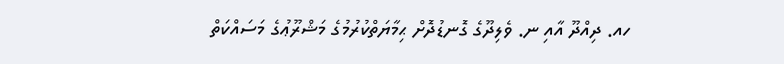ހއ. ދިއްދޫ އާއި ނ. ވެލިދޫގެ ގޮނޑުދޮށް ޙިމާޔަތްކުރުމުގެ މަޝްރޫޢުގެ މަސައްކަތް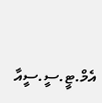އެމް.ޓީ.ސީ.ސީއާ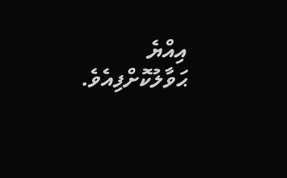އިއްޔެ ޙަވާލުކޮށްފިއެވެ.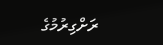ރަށްގިރުމުގެ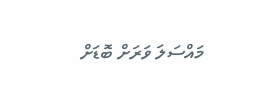މައްސަލަ ވަރަށް ބޮޑަށް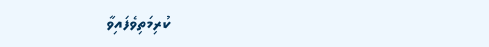ކުރިމަތިވެފައިވާ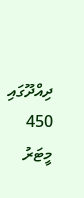ދިއްދޫގައި 450 މީޓަރު